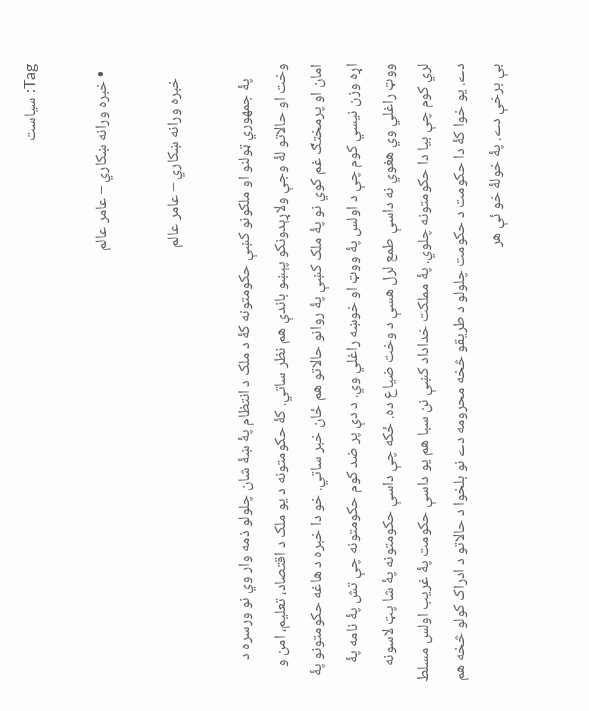Tag: سياست

  • خبره ورانه ښکاري – عامر عالم

    خبره ورانه ښکاري – عامر عالم

    پۀ جمهوري ټولنو او ملکونو کښې حکومتونه کۀ د ملک د انتظام پۀ ښۀ شان چلولو ذمه وار وي نو ورسره د وخت او حالاتو لۀ وجې ولاړېدونکو پېښو باندې هم نظر ساتي. کۀ حکومتونه د يو ملک د اقتصاد، تعليم، امن و امان او پرمختګ غم کوي نو پۀ ملک کښې پۀ روانو حالاتو هم ځان خبر ساتي. خو دا خبره د هاغه حکومتونو پۀ اړه وزن نيسي کوم چې د اولس پۀ ووټ او خوښه راغلي وي. د دې پر ضد کوم حکومتونه چې تش پۀ نامه پۀ ووټ راغلي وي هغوي نه داسې طمع لرل هسې د وخت ضياع ده. ځکه چې داسې حکومتونه پۀ شا پټ لاسونه لري کوم چې بيا دا حکومتونه چلوي. پۀ مملکت خداداد کښې نن سبا هم يو داسې حکومت پۀ غريب اولس مسلط دے. يو خوا کۀ دا حکومت د حکومت چلولو د طريقو څخه محرومه دے نو بلخوا د حالاتو د ادراک کولو څخه هم بې برخې دے. پۀ خولۀ خو ئې هر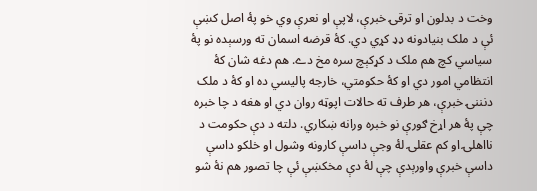وخت د بدلون او ترقۍ خبرې، لاپې او نعرې وي خو پۀ اصل کښې ئې د ملک بنيادونه ډډ کړي دي. کۀ قرضه اسمان ته ورسېده نو پۀ سياسي کچ هم ملک د کړکېچ سره مخ دے. هم دغه شان کۀ انتظامي امور دي او کۀ حکومتي، خارجه پاليسي ده او کۀ د ملک دنننۍ خبرې، هر طرف ته حالات اپوټه روان دي او هغه د چا خبره چې پۀ هر اړخ ګورې نو خبره ورانه ښکاري. دلته د دې حکومت د نااهلۍ او کم عقلۍ لۀ وجې داسې کارونه وشول او خلکو داسې داسې خبرې واورېدې چې لۀ دې مخکښې ئې چا تصور هم نۀ شو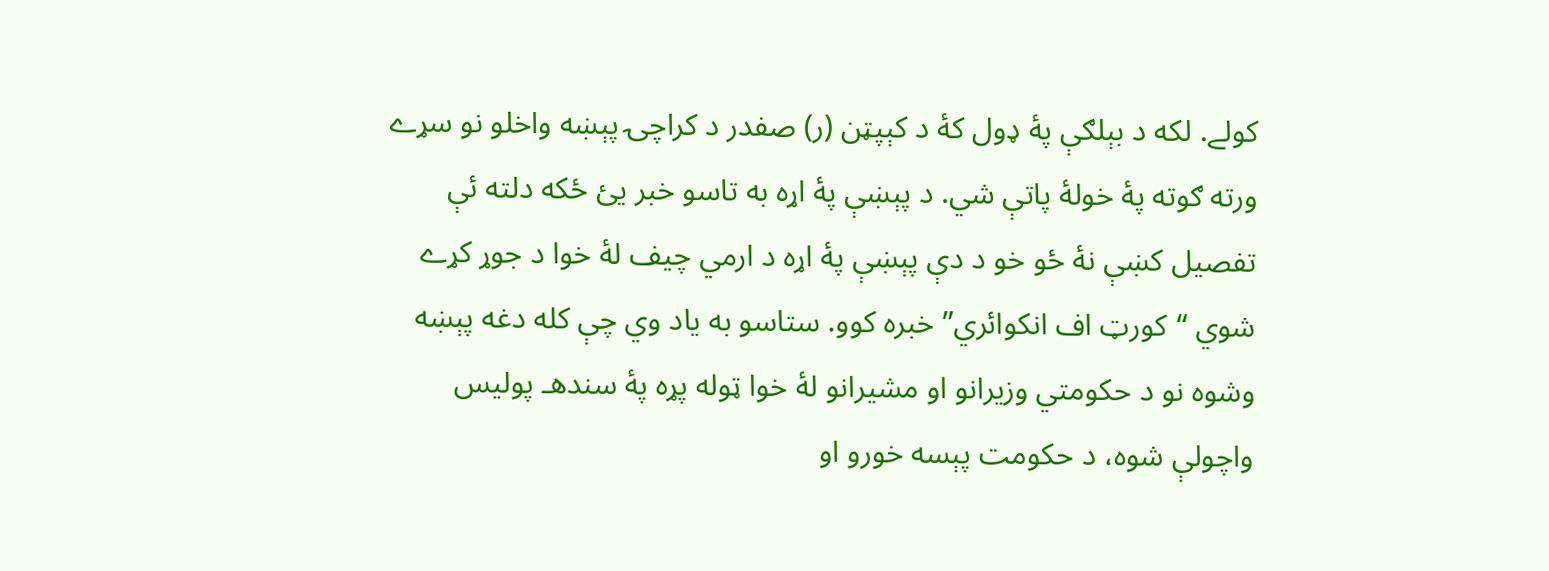کولے. لکه د بېلګې پۀ ډول کۀ د کېپټن (ر) صفدر د کراچۍ پېښه واخلو نو سړے ورته ګوته پۀ خولۀ پاتې شي. د پېښې پۀ اړه به تاسو خبر يئ ځکه دلته ئې تفصيل کښې نۀ ځو خو د دې پېښې پۀ اړه د ارمي چيف لۀ خوا د جوړ کړے شوي “کورټ اف انکوائري” خبره کوو. ستاسو به ياد وي چې کله دغه پېښه وشوه نو د حکومتي وزيرانو او مشيرانو لۀ خوا ټوله پړه پۀ سندهـ پوليس واچولې شوه، د حکومت پېسه خورو او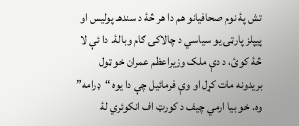تش پۀ نوم صحافيانو هم دا هر څۀ د سندهـ پوليس او پيپلز پارټۍ يو سياسي د چالاکۍ ګام وبالۀ. دا ئې لا څۀ کوئ، د دې ملک وزيراعظم عمران خو ټول بريدونه مات کړل او وې فرمائيل چې دا يوه “ډرامه” وه. خو بيا ارمي چيف د کورټ اف انکوئري لۀ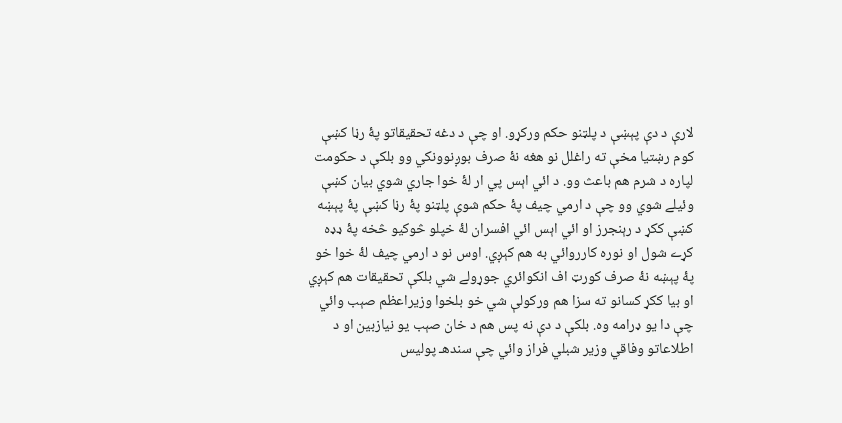لارې د دې پېښې د پلټنو حکم ورکړو. او چې د دغه تحقيقاتو پۀ رڼا کښې کوم رښتيا مخې ته راغلل نو هغه نۀ صرف بوږنوونکي وو بلکې د حکومت لپاره د شرم هم باعث وو. د ائي اېس پي ار لۀ خوا جاري شوي بيان کښې وئيلے شوي وو چې د ارمي چيف پۀ حکم شوې پلټنو پۀ رڼا کښې پۀ پېښه کښې ککړ د رېنجرز او ائي اېس ائي افسران لۀ خپلو څوکيو څخه پۀ ډډه کړے شول او نوره کارروائي به هم کېږي. اوس نو د ارمي چيف لۀ خوا خو پۀ پېښه نۀ صرف کورټ اف انکوائري جوړولے شي بلکې تحقيقات هم کېږي او بيا ککړ کسانو ته سزا هم ورکولې شي خو بلخوا وزيراعظم صېب وائي چې دا يو ډرامه وه. بلکې د دې نه پس هم د خان صېب يو نيازبين او د اطلاعاتو وفاقي وزير شبلي فراز وائي چې سندهـ پوليس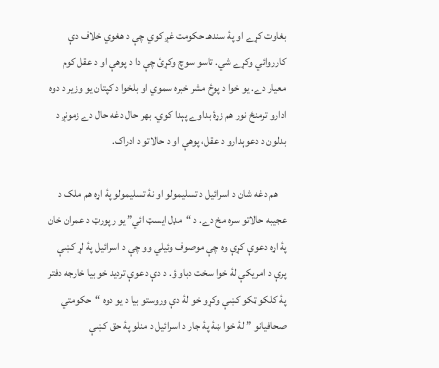بغاوت کړے او پۀ سندهـ حکومت غږ کوي چې د هغوي خلاف دې کارروائي وکړے شي. تاسو سوچ وکړئ چې دا د پوهې او د عقل کوم معيار دے. يو خوا د پوځ مشر خبره سموي او بلخوا د کپتان يو وزير د دوه ادارو ترمنځ نور هم زړۀ بداوے پېدا کوي. بهر حال دغه حال دے زمونږ د بدلون د دعوېدارو د عقل، پوهې او د حالاتو د ادراک.

    هم دغه شان د اسرائيل د تسليمولو او نۀ تسليمولو پۀ اړه هم ملک د عجيبه حالاتو سره مخ دے. د “مډل ايسټ ائي” يو رپورټ د عمران خان پۀ اړه دعوې کړې وه چې موصوف وئيلي وو چې د اسرائيل پۀ لړ کښې پرې د امريکې لۀ خوا سخت دباو ؤ. د دې دعوې ترديد خو بيا خارجه دفتر پۀ کلکو ټکو کښې وکړو خو لۀ دې وروستو بيا د يو دوه “حکومتي صحافيانو ” لۀ خوا ښۀ پۀ جار د اسرائيل د منلو پۀ حق کښې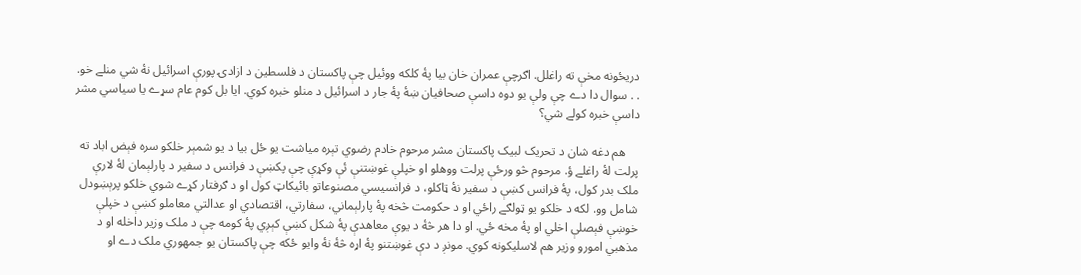دريځونه مخې ته راغلل. اګرچې عمران خان بيا پۀ کلکه ووئيل چې پاکستان د فلسطين د ازادۍ پورې اسرائيل نۀ شي منلے خو. . . سوال دا دے چې ولې يو دوه داسې صحافيان ښۀ پۀ جار د اسرائيل د منلو خبره کوي. ايا بل کوم عام سړے يا سياسي مشر داسې خبره کولے شي؟

    هم دغه شان د تحريک لبيک پاکستان مشر مرحوم خادم رضوي تېره مياشت يو ځل بيا د يو شمېر خلکو سره فېض اباد ته پرلت لۀ راغلے ؤ. مرحوم څو ورځې پرلت ووهلو او خپلې غوښتنې ئې وکړې چې پکښې د فرانس د سفير د پارلېمان لۀ لارې ملک بدر کول، پۀ فرانس کښې د سفير نۀ ټاکلو، د فرانسيسي مصنوعاتو بائيکاټ کول او د ګرفتار کړے شوي خلکو پرېښودل شامل وو. لکه د خلکو يو ټولګے راځي او د حکومت څخه پۀ پارلېماني، سفارتي، اقتصادي او عدالتي معاملو کښې د خپلې خوښې فېصلې اخلي او پۀ مخه ځي. او دا هر څۀ د يوې معاهدې پۀ شکل کښې کېږي پۀ کومه چې د ملک وزير داخله او د مذهبي امورو وزير هم لاسليکونه کوي. مونږ د دې غوښتنو پۀ اړه څۀ نۀ وايو ځکه چې پاکستان يو جمهوري ملک دے او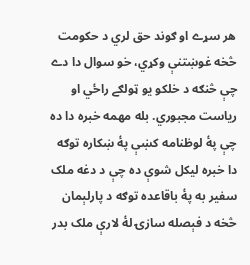هر سړے او ګوند حق لري د حکومت څخه غوښتنې وکړي، خو سوال دا دے چې څنګه د خلکو يو ټولګے راځي او رياست مجبوري. بله مهمه خبره دا ده چې پۀ لوظنامه کښې پۀ ښکاره توګه دا خبره ليکل شوې ده چې د دغه ملک سفير به پۀ باقاعده توګه د پارلېمان څخه د فېصله سازۍ لۀ لارې ملک بدر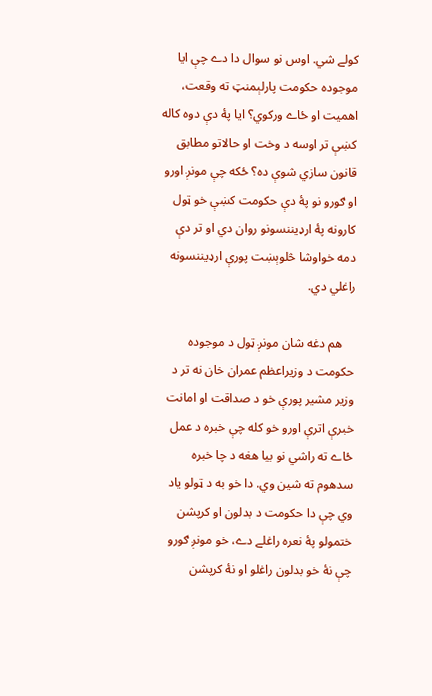کولے شي. اوس نو سوال دا دے چې ايا موجوده حکومت پارلېمنټ ته وقعت، اهميت او ځاے ورکوي؟ ايا پۀ دې دوه کاله کښې تر اوسه د وخت او حالاتو مطابق قانون سازي شوې ده؟ ځکه چې مونږ اورو او ګورو نو پۀ دې حکومت کښې خو ټول کارونه پۀ ارډيننسونو روان دي او تر دې دمه خواوشا څلوېښت پورې ارډيننسونه راغلي دي.

    هم دغه شان مونږ ټول د موجوده حکومت د وزيراعظم عمران خان نه تر د وزير مشير پورې خو د صداقت او امانت خبرې اترې اورو خو کله چې خبره د عمل ځاے ته راشي نو بيا هغه د چا خبره سدهوم ته شين وي. دا خو به د ټولو ياد وي چې دا حکومت د بدلون او کرپشن ختمولو پۀ نعره راغلے دے، خو مونږ ګورو چې نۀ خو بدلون راغلو او نۀ کرپشن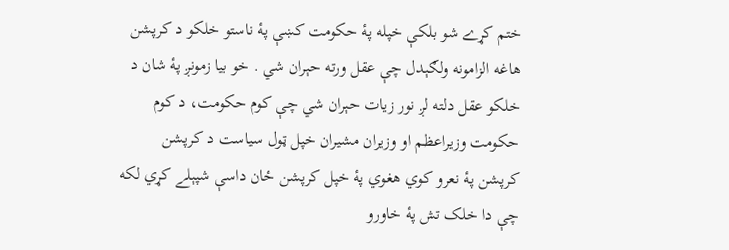ختم کړے شو بلکې خپله پۀ حکومت کښې پۀ ناستو خلکو د کرپشن هاغه الزامونه ولګېدل چې عقل ورته حېران شي . خو بيا زمونږ پۀ شان د خلکو عقل دلته لږ نور زيات حېران شي چې کوم حکومت، د کوم حکومت وزيراعظم او وزيران مشيران خپل ټول سياست د کرپشن کرپشن پۀ نعرو کوي هغوي پۀ خپل کرپشن ځان داسې شپېلے کړي لکه چې دا خلک تش پۀ خاورو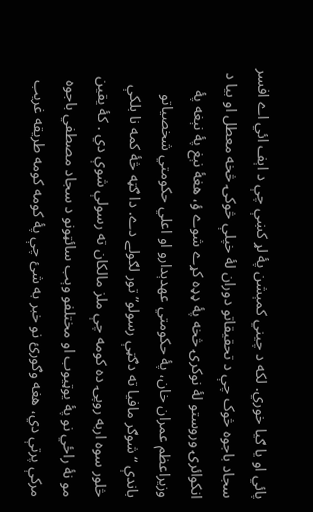پائي او يا ګيا خوري. لکه د چيني کمېشن پۀ لړ کښې چې د اېف ائي اے افسر سجاد باجوه څوک چې د تحقيقاتو دوران لۀ خپلې څوکۍ څخه معطل او بيا د انکوائرۍ وروستو لۀ نوکرۍ څخه پۀ ډډه کړے شوے ؤ، هغۀ نېغ پۀ نېغه پۀ وزيراعظم عمران خان، پۀ حکومتي عهدېدارو او اعلي حکومتي شخصياتو باندې “شوګر مافيا ته دګټې رسولو” تور لګولے دے. دا ګټه څۀ کمه نا بلکې څلور سوه اربه روپۍ ده کومه چې ملز مالکان ته رسولې شوې دي . کۀ يقين مو نۀ راځي نو پۀ يوټيوب او مختلفو وېب سائټونو د سجاد مصطفي باجوه مرکې پرتې دي، هغه وګورئ نو خبر به شئ چې پۀ کومه کومه طريقه غريب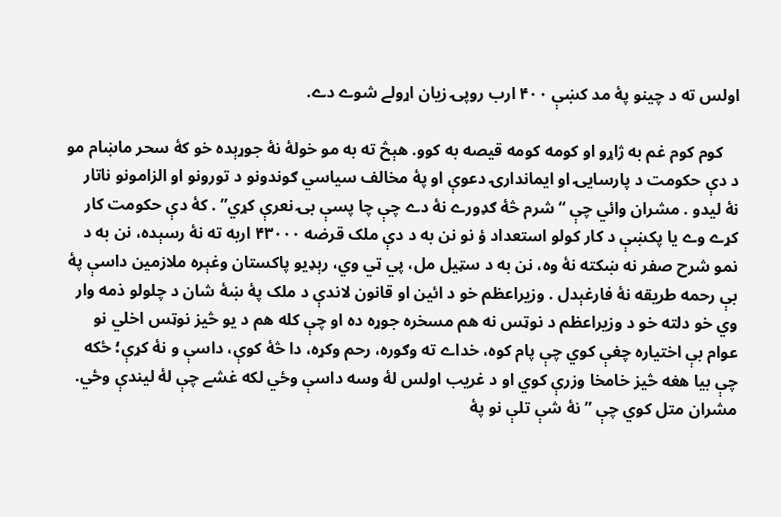اولس ته د چينو پۀ مد کښې ۴۰۰ ارب روپۍ زيان اړولے شوے دے.

    کوم کوم غم به ژاړو او کومه کومه قيصه به کوو. هېڅ ته به مو خولۀ نۀ جوړېده خو کۀ سحر ماښام مو د دې حکومت د پارسايۍ او ايماندارۍ دعوې او پۀ مخالف سياسي ګوندونو د تورونو او الزامونو ناتار نۀ ليدو . مشران وائي چې “شرم څۀ ګډورے نۀ دے چې چا پسې بۍ نعرې کړي” . کۀ دې حکومت کار کړے وے يا پکښې د کار کولو استعداد ؤ نو نن به د دې ملک قرضه ۴۳۰۰۰ اربه ته نۀ رسېده، نن به د نمو شرح صفر نه ښکته نۀ وه، نن به د سټيل مل، پي ټي وي، رېډيو پاکستان وغېره ملازمين داسې پۀ بې رحمه طريقه نۀ فارغېدل . وزيراعظم خو د ائين او قانون لاندې د ملک پۀ ښۀ شان د چلولو ذمه وار وي خو دلته خو د وزيراعظم د نوټس نه هم مسخره جوړه ده او چې کله هم د يو څيز نوټس اخلي نو عوام بې اختياره چغې کوي چې پام کوه، خداے ته وګوره، رحم وکړه، دا څۀ کوې، داسې و نۀ کړې؛ ځکه چې بيا هغه څيز خامخا وزرې کوي او د غريب اولس لۀ وسه داسې وځي لکه غشے چې لۀ ليندې وځي. مشران متل کوي چې ” نۀ شې تلې نو پۀ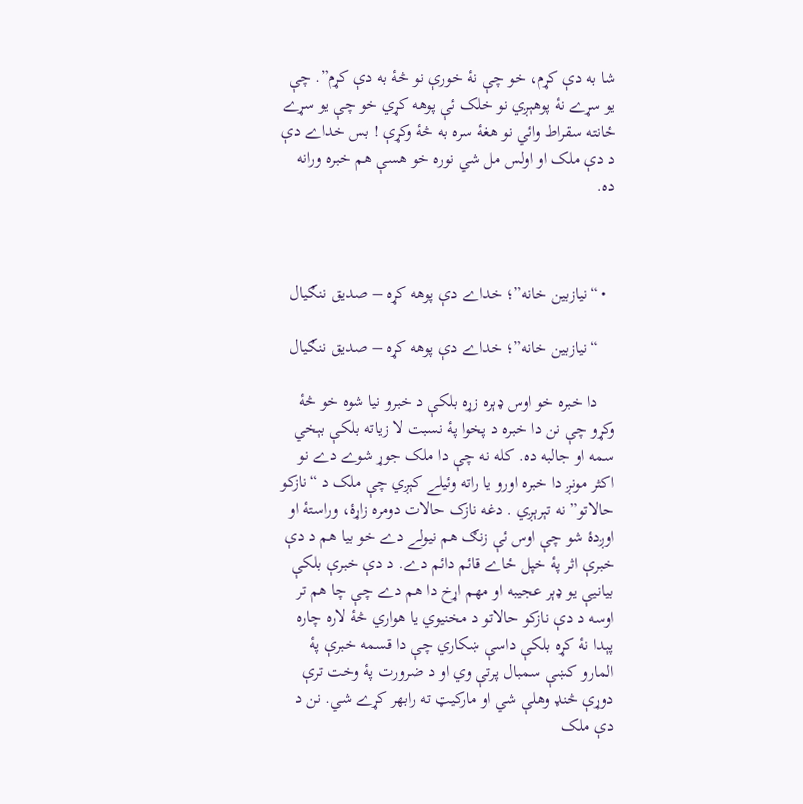شا به دې کړم، خو چې نۀ خورې نو څۀ به دې کړم”. چې يو سړے نۀ پوهېږي نو خلک ئې پوهه کړي خو چې يو سړے ځانته سقراط وائي نو هغۀ سره به څۀ وکړې ! بس خداے دې د دې ملک او اولس مل شي نوره خو هسې هم خبره ورانه ده.



  • “نيازبين خانه”؛ خداے دې پوهه کړه – صديق ننګيال

    “نيازبين خانه”؛ خداے دې پوهه کړه – صديق ننګيال

    دا خبره خو اوس ډېره زړه بلکې د خبرو نيا شوه خو څۀ وکړو چې نن دا خبره د پخوا پۀ نسبت لا زياته بلکې بېخي سمه او جالبه ده. کله نه چې دا ملک جوړ شوے دے نو اکثر مونږ دا خبره اورو يا راته وئيلے کېږي چې ملک د “نازکو حالاتو” نه تېرېږي . دغه نازک حالات دومره زاړۀ، وراستۀ او اوږدۀ شو چې اوس ئې زنګ هم نيولے دے خو بيا هم د دې خبرې اثر پۀ خپل ځاے قائم دائم دے. د دې خبرې بلکې بيانيې يو ډېر عجيبه او مهم اړخ دا هم دے چې چا هم تر اوسه د دې نازکو حالاتو د مخنيوي يا هواري څۀ لاره چاره پېدا نۀ کړه بلکې داسې ښکاري چې دا قسمه خبرې پۀ المارو کښې سمبال پرتې وي او د ضرورت پۀ وخت ترې دوړې څنډ وهلې شي او مارکيټ ته رابهر کړے شي. نن د دې ملک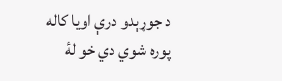د جوړېدو درې اويا کاله پوره شوي دي خو لۀ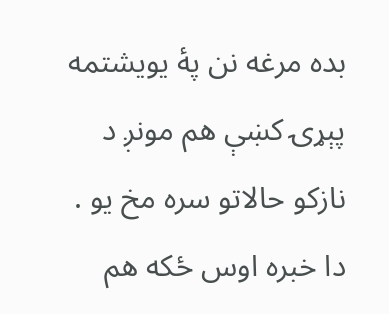بده مرغه نن پۀ يويشتمه پېړۍ کښې هم مونږ د نازکو حالاتو سره مخ يو . دا خبره اوس ځکه هم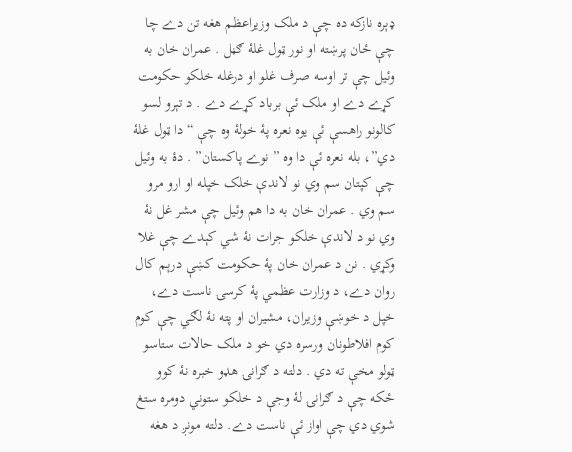ډېره نازکه ده چې د ملک وزيراعظم هغه تن دے چا چې ځان پرښته او نور ټول غلۀ ګڼل . عمران خان به وئيل چې تر اوسه صرف غلو او درغله خلکو حکومت کړے دے او ملک ئې برباد کړے دے . د تېرو لسو کالونو راهسې ئې يوه نعره پۀ خولۀ وه چې “دا ټول غلۀ دي”، بله نعره ئې دا وه ” نوے پاکستان” . دۀ به وئيل چې کپتان سم وي نو لاندې خلک خپله او ارو مرو سم وي . عمران خان به دا هم وئيل چې مشر غل نۀ وي نو د لاندې خلکو جرات نۀ شي کېدے چې غلا وکړي . نن د عمران خان پۀ حکومت کښې درېم کال روان دے، د وزارت عظمي پۀ کرسۍ ناست دے، خپل د خوښې وزيران، مشيران او پته نۀ لګي چې کوم کوم افلاطونان ورسره دي خو د ملک حالات ستاسو ټولو مخې ته دي . دلته د ګرانۍ هډو خبره نۀ کوو ځکه چې د ګرانۍ لۀ وجې د خلکو ستوني دومره ستغ شوي دي چې اواز ئې ناست دے. دلته مونږ د هغه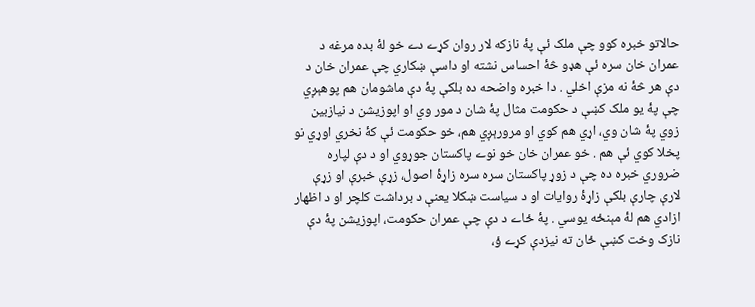حالاتو خبره کوو چې ملک ئې پۀ نازکه لار روان کړے دے خو لۀ بده مرغه د عمران خان سره ئې هډو څۀ احساس نشته او داسې ښکاري چې عمران خان د دې هر څۀ نه مزې اخلي . دا خبره واضحه ده بلکې پۀ دې ماشومان هم پوهېږي چې پۀ يو ملک کښې د حکومت مثال پۀ شان د مور وي او اپوزيشن د نيازبين زوي پۀ شان وي، اړي هم کوي او مرورېږي هم، خو حکومت ئې کۀ نخري اوړي نو پخلا کوي ئې هم . خو عمران خان خو نوے پاکستان جوړوي او د دې لپاره ضروري خبره ده چې د زوړ پاکستان سره سره زاړۀ اصول، زړې خبرې او زړې لارې چارې بلکې زاړۀ روايات او د سياست ښکلا يعنې د برداشت کلچر او د اظهار ازادي هم لۀ مېنځه يوسي . پۀ ځاے د دې چې عمران حکومت، اپوزيشن پۀ دې نازک وخت کښې ځان ته نيزدې کړے ؤ،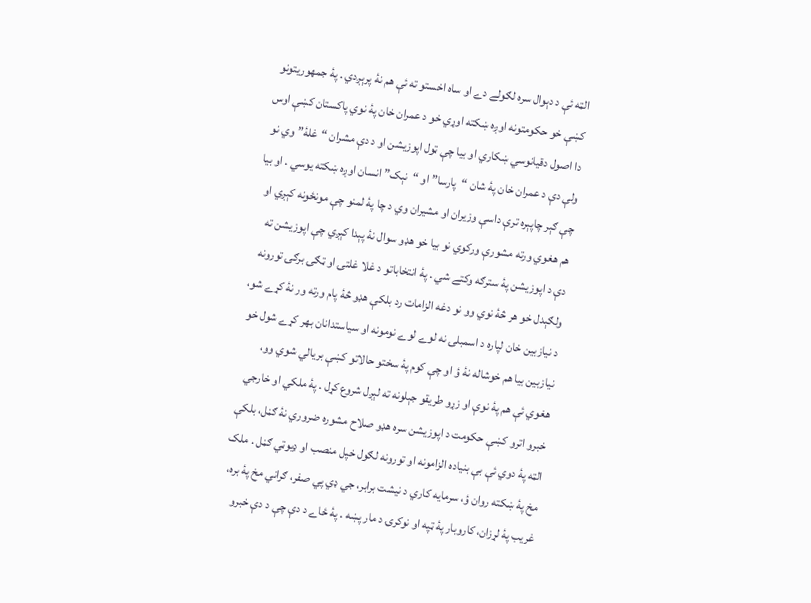الټه ئې د دېوال سره لګولے دے او ساه اخستو ته ئې هم نۀ پرېږدي . پۀ جمهوريتونو کښې خو حکومتونه اوږه ښکته اوړي خو د عمران خان پۀ نوي پاکستان کښې اوس دا اصول دقيانوسي ښکاري او بيا چې ټول اپوزيشن او د دې مشران “غلۀ” وي نو ولې دې د عمران خان پۀ شان “پارسا” او “نېک” انسان اوږه ښکته يوسي . او بيا چې ګېر چاپېره ترې داسې وزيران او مشيران وي د چا پۀ لمنو چې مونځونه کېږي او هم هغوي ورته مشورې ورکوي نو بيا خو هډو سوال نۀ پېدا کېږي چې اپوزيشن ته دې د اپوزيشن پۀ سترګه وکتے شي . پۀ انتخاباتو د غلا غلتۍ او ټګۍ برګۍ تورونه ولګېدل خو هر څۀ نوي وو نو دغه الزامات رد بلکې هډو څۀ پام ورته ور نۀ کړے شو، د نيازبين خان لپاره د اسمبلۍ نه لوے لوے نومونه او سياستدانان بهر کړے شول خو نيازبين بيا هم خوشاله نۀ ؤ او چې کوم پۀ سختو حالاتو کښې بريالي شوي وو، هغوي ئې هم پۀ نوې او زړو طريقو جېلونه ته لېږل شروع کړل . پۀ ملکي او خارجي خبرو اترو کښې حکومت د اپوزيشن سره هډو صلاح مشوره ضروري نۀ ګڼل، بلکې الټه پۀ دوي ئې بې بنياده الزامونه او تورونه لګول خپل منصب او ډيوټي ګڼل . ملک مخ پۀ ښکته روان ؤ، سرمايه کاري د نيشت برابر، جي ډي پي صفر، ګراني مخ پۀ بره، غريب پۀ لړزان، کاروبار پۀ ټپه او نوکرۍ د مار پښه . پۀ ځاے د دې چې د دې خبرو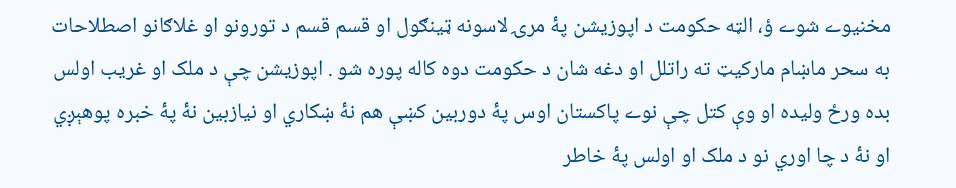مخنيوے شوے ؤ، الټه حکومت د اپوزيشن پۀ مرۍ لاسونه ټينګول او قسم قسم د تورونو او غلاګانو اصطلاحات به سحر ماښام مارکيټ ته راتلل او دغه شان د حکومت دوه کاله پوره شو . اپوزيشن چې د ملک او غريب اولس بده ورځ وليده او وې کتل چې نوے پاکستان اوس پۀ دوربين کښې هم نۀ ښکاري او نيازبين نۀ پۀ خبره پوهېږي او نۀ د چا اوري نو د ملک او اولس پۀ خاطر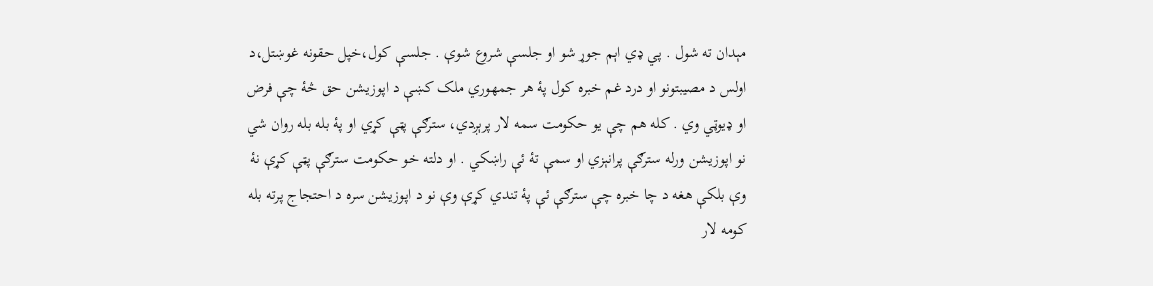مېدان ته شول . پي ډي اېم جوړ شو او جلسې شروع شوې . جلسې کول،خپل حقونه غوښتل،د اولس د مصيبتونو او درد غم خبره کول پۀ هر جمهوري ملک کښې د اپوزيشن حق څۀ چې فرض او ډيوټي وي . کله هم چې يو حکومت سمه لار پرېږدي، سترګې پټې کړي او پۀ بله بله روان شي نو اپوزيشن ورله سترګې پرانېزي او سمې تۀ ئې راښکي . او دلته خو حکومت سترګې پټې کړې نۀ وې بلکې هغه د چا خبره چې سترګې ئې پۀ تندي کړې وې نو د اپوزيشن سره د احتجاج پرته بله کومه لار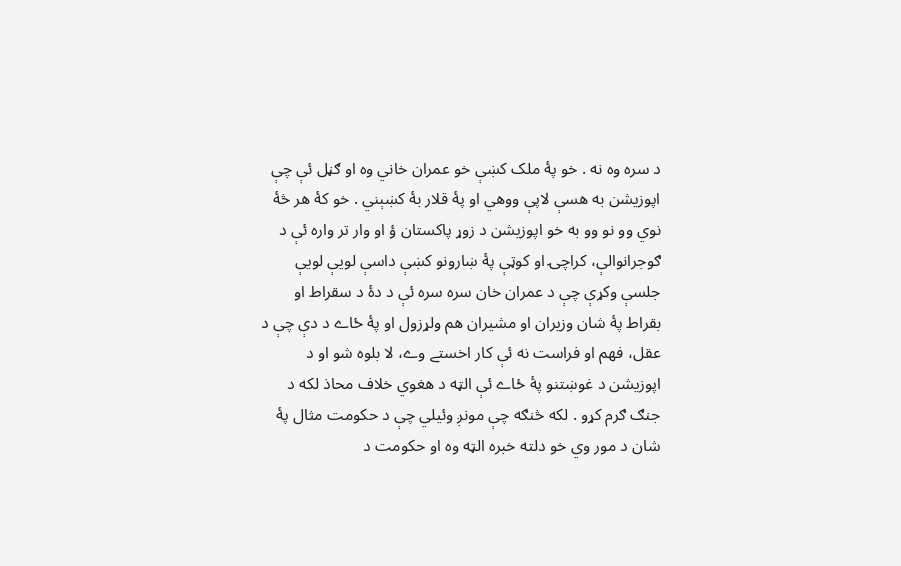د سره وه نه . خو پۀ ملک کښې خو عمران خاني وه او ګڼل ئې چې اپوزيشن به هسې لاپې ووهي او پۀ قلار بۀ کښېني . خو کۀ هر څۀ نوي وو نو وو به خو اپوزيشن د زوړ پاکستان ؤ او وار تر واره ئې د ګوجرانوالې، کراچۍ او کوټې پۀ ښارونو کښې داسې لويې لويې جلسې وکړې چې د عمران خان سره سره ئې د دۀ د سقراط او بقراط پۀ شان وزيران او مشيران هم ولړزول او پۀ ځاے د دې چې د عقل، فهم او فراست نه ئې کار اخستے وے، لا بلوه شو او د اپوزيشن د غوښتنو پۀ ځاے ئې الټه د هغوي خلاف محاذ لکه د جنګ ګرم کړو . لکه څنګه چې مونږ وئيلي چې د حکومت مثال پۀ شان د مور وي خو دلته خبره الټه وه او حکومت د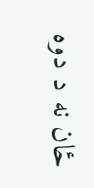ځان نه د دوه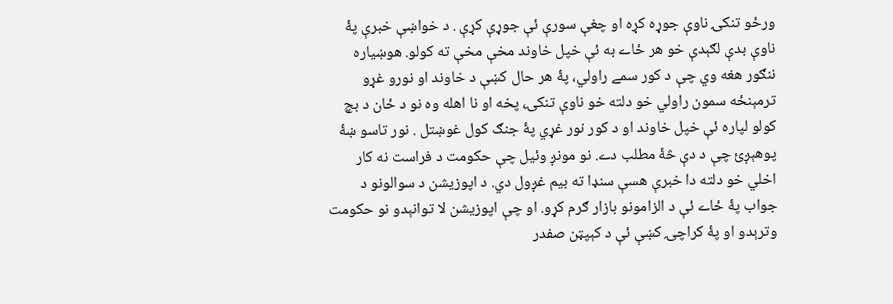ورځو تنکۍ ناوې جوړه کړه او چغې سورې ئې جوړې کړې . د خواښې خبرې پۀ ناوې بدې لګېدې خو هر ځاے به ئې خپل خاوند مخې مخې ته کولو. هوښياره ننګور هغه وي چې د کور سمے راولي، پۀ هر حال کښې د خاوند او نورو غړو ترمېنځه سمون راولي خو دلته خو ناوې تنکۍ، پخه او نا اهله وه نو د ځان د بچ کولو لپاره ئې خپل خاوند او د کور نور غړي پۀ جنګ کول غوښتل . نور تاسو ښۀ پوهېږئ چې د دې څۀ مطلب دے. نو مونږ وئيل چې حکومت د فراست نه کار اخلي خو دلته دا خبرې هسې سنډا ته بيم غږول دي. د اپوزيشن د سوالونو د جواب پۀ ځاے ئې د الزامونو بازار ګرم کړو. او چې اپوزيشن لا توانېدو نو حکومت وترېدو او پۀ کراچۍ کښې ئې د کېپټن صفدر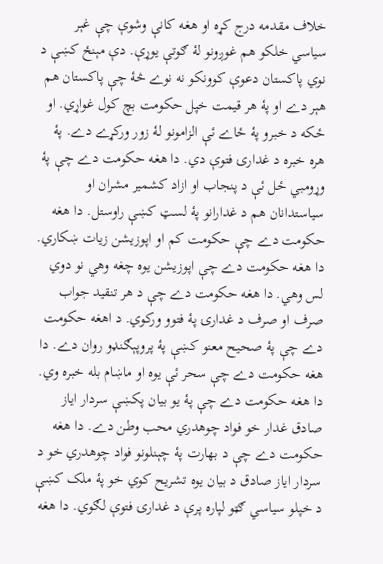خلاف مقدمه درج کړه او هغه کانې وشوې چې غېر سياسي خلکو هم غوږونو لۀ ګوتې يوړې. دې مېنځ کښې د نوي پاکستان دعوې کوونکو نه نوے څۀ چې پاکستان هم هېر دے او پۀ هر قيمت خپل حکومت بچ کول غواړي. او ځکه د خبرو پۀ ځاے ئې الزامونو لۀ زور ورکړے دے. پۀ هره خبره د غدارۍ فتوې دي. دا هغه حکومت دے چې پۀ وړومبي ځل ئې د پنجاب او ازاد کشمير مشران او سياستدانان هم د غدارانو پۀ لسټ کښې راوستل. دا هغه حکومت دے چې حکومت کم او اپوزيشن زيات ښکاري. دا هغه حکومت دے چې اپوزيشن يوه چغه وهي نو دوي لس وهي. دا هغه حکومت دے چې د هر تنقيد جواب صرف او صرف د غدارۍ پۀ فتوو ورکوي. د اهغه حکومت دے چې پۀ صحيح معنو کښې پۀ پروپېګنډو روان دے. دا هغه حکومت دے چې سحر ئې يوه او ماښام بله خبره وي. دا هغه حکومت دے چې پۀ يو بيان پکښې سردار اياز صادق غدار خو فواد چوهدري محب وطن دے. دا هغه حکومت دے چې د بهارت پۀ چېنلونو فواد چوهدري خو د سردار اياز صادق د بيان يوه تشريح کوي خو پۀ ملک کښې د خپلو سياسي ګټو لپاره پرې د غدارۍ فتوې لګوي. دا هغه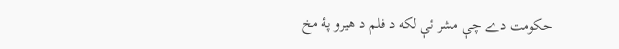حکومت دے چې مشر ئې لکه د فلم د هيرو پۀ مخ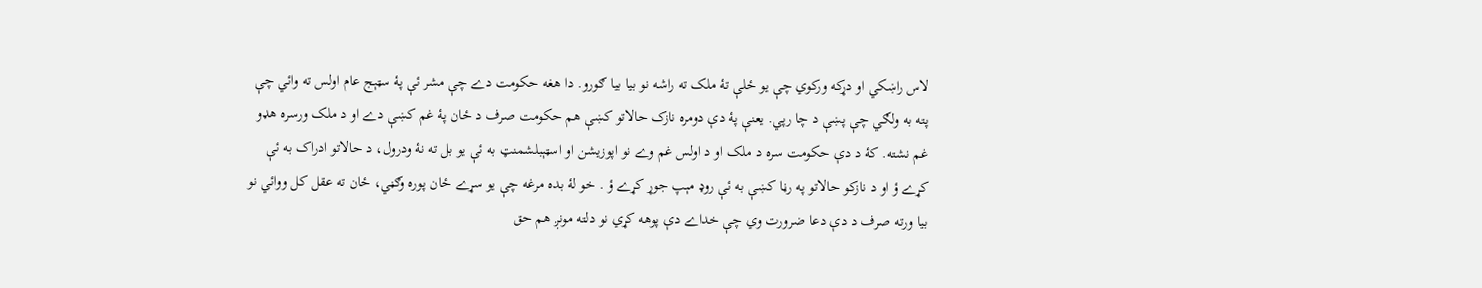لاس راښکي او دړکه ورکوي چې يو ځلې تۀ ملک ته راشه نو بيا بيا ګورو. دا هغه حکومت دے چې مشر ئې پۀ سټېج عام اولس ته وائي چې پته به ولګي چې پښې د چا رپي. يعنې پۀ دې دومره نازک حالاتو کښې هم حکومت صرف د ځان پۀ غم کښې دے او د ملک ورسره هډو غم نشته. کۀ د دې حکومت سره د ملک او د اولس غم وے نو اپوزيشن او اسټېبلشمنټ به ئې يو بل ته نۀ ودرول، د حالاتو ادراک به ئې کړے ؤ او د نازکو حالاتو په رڼا کښې به ئې روډ مېپ جوړ کړے ؤ . خو لۀ بده مرغه چې يو سړے ځان پوره وګڼي، ځان ته عقل کل ووائي نو بيا ورته صرف د دې دعا ضرورت وي چې خداے دې پوهه کړي نو دلته مونږ هم حق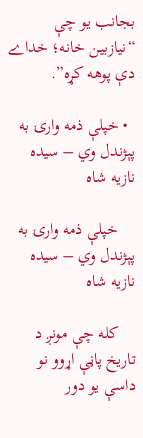بجانب يو چې “نيازبين خانه؛ خداے دې پوهه کړه”.

  • خپلې ذمه وارۍ به پېژندل وي – سيده نازيه شاه

    خپلې ذمه وارۍ به پېژندل وي – سيده نازيه شاه

    کله چې مونږ د تاريخ پاڼې اړوو نو داسې يو دور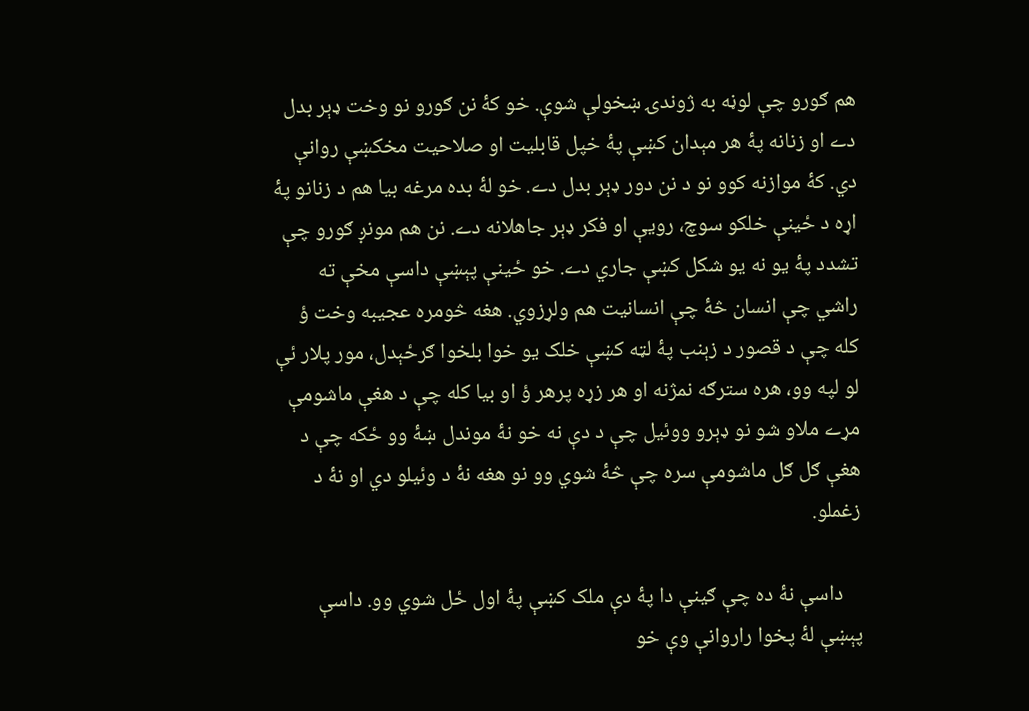هم ګورو چې لوڼه به ژوندۍ ښخولې شوې. خو کۀ نن ګورو نو وخت ډېر بدل دے او زنانه پۀ هر مېدان کښې پۀ خپل قابليت او صلاحيت مخکښې روانې دي. کۀ موازنه کوو نو د نن دور ډېر بدل دے. خو لۀ بده مرغه بيا هم د زنانو پۀ اړه د ځينې خلکو سوچ، رويې او فکر ډېر جاهلانه دے. نن هم مونږ ګورو چې تشدد پۀ يو نه يو شکل کښې جاري دے. خو ځينې پېښې داسې مخې ته راشي چې انسان څۀ چې انسانيت هم ولړزوي. هغه څومره عجيبه وخت ؤ کله چې د قصور د زېنب پۀ لټه کښې خلک يو خوا بلخوا ګرځېدل، مور پلار ئې لو لپه وو، هره سترګه نمژنه او هر زړه پرهر ؤ او بيا کله چې د هغې ماشومې مړے ملاو شو نو ډېرو ووئيل چې د دې نه خو نۀ موندل ښۀ وو ځکه چې د هغې ګل ګل ماشومې سره چې څۀ شوي وو نو هغه نۀ د وئيلو دي او نۀ د زغملو.

    داسې نۀ ده چې ګينې دا پۀ دې ملک کښې پۀ اول ځل شوي وو. داسې پېښې لۀ پخوا راروانې وې خو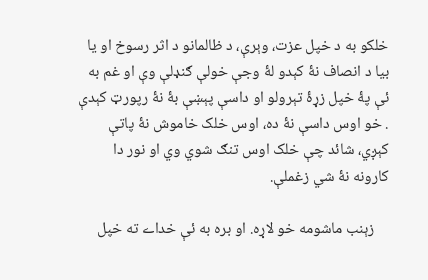خلکو به د خپل عزت، وېرې، د ظالمانو د اثر رسوخ او يا بيا د انصاف نۀ کېدو لۀ وجې خولې ګنډلې وې او غم به ئې پۀ خپل زړۀ تېرولو او داسې پېښې بۀ نۀ رپورټ کېدې . خو اوس داسې نۀ ده، اوس خلک خاموش نۀ پاتې کېږي، شائد چې خلک اوس تنګ شوي وي او نور دا کارونه نۀ شي زغملې.

    زېنب ماشومه خو لاړه. او بره به ئې خداے ته خپل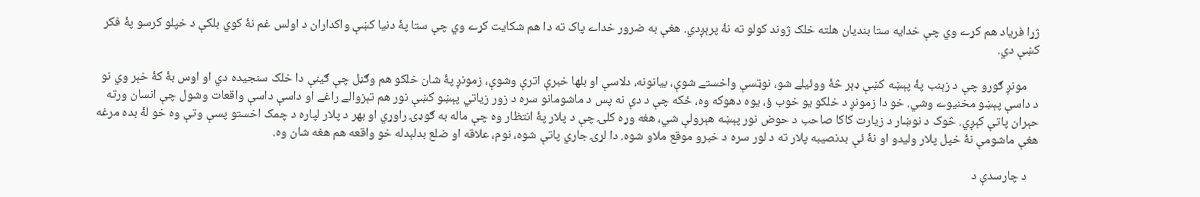ژړا فرياد هم کړے وي چې خدايه ستا بنديان هلته خلک ژوند کولو ته نۀ پرېږدي. هغې به ضرور خداے پاک ته دا هم شکايت کړے وي چې ستا پۀ دنيا کښې واکداران د اولس غم نۀ کوي بلکې د خپلو کرسو پۀ فکر کښې دي.

    مونږ ګورو چې د زېنب پۀ پېښه کښې ډېر څۀ ووئيلے شو، نوټسې واخستے شوې، بيانونه، دلاسې او بلها خبرې اترې وشوې، زمونږ پۀ شان خلکو هم وګڼل چې ګينې دا خلک سنجيده دي او اوس بۀ کۀ خېر وي نو د داسې پېښو مخنيوے وشي. خو دا زمونږ د خلکو يو خوب ؤ، يوه دهوکه وه، ځکه چې د دې نه پس د ماشومانو سره د زور زياتي پېښو کښې نور هم تېزوالے راغے او داسې داسې واقعات وشول چې انسان ورته حېران پاتې کېږي. څوک د نوښار د زيارت کاکا صاحب د حوض نور پېښه هېرولې شي، هغه وړه کلۍ چې د پلار پۀ انتظار وه چې ماله به ګوډۍ راوړي او بهر د پلار لپاره د چمک اخستو پسې وتې وه خو لۀ بده مرغه هغې ماشومې نۀ خپل پلار وليدو او نۀ ئې بدنصيبه پلار ته د لور سره د خبرو موقع ملاو شوه. دا لړۍ جاري پاتې شوه، نوم، علاقه او ضلع بدلېدله خو واقعه هم هغه شان وه.

    د چارسدې د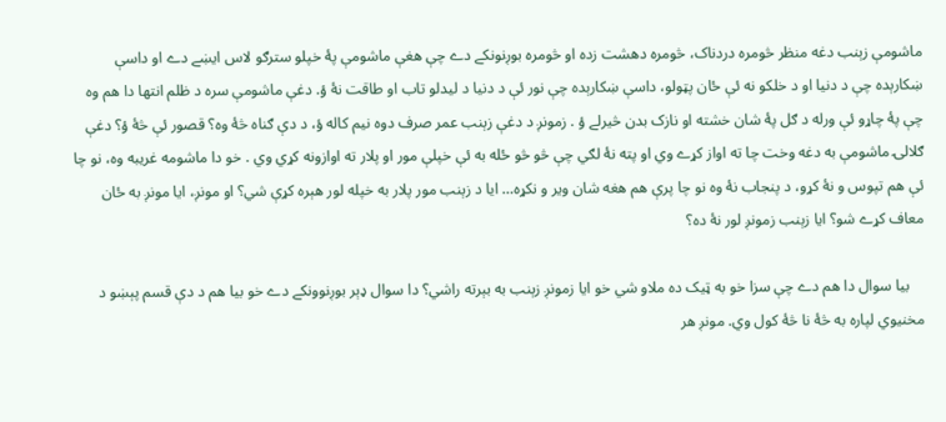ماشومې زېنب دغه منظر څومره دردناک، څومره دهشت زده او څومره بوږنونکے دے چې هغې ماشومې پۀ خپلو سترګو لاس ايښے دے او داسې ښکارېده چې د دنيا او د خلکو نه ئې ځان پټولو، داسې ښکارېده چې نور ئې د دنيا د ليدلو تاب او طاقت نۀ ؤ. دغې ماشومې سره د ظلم انتها دا هم وه چې پۀ چاړو ئې ورله د ګل پۀ شان خشته او نازک بدن څيرلے ؤ . زمونږ د دغې زېنب عمر صرف دوه نيم کاله ؤ، د دې ګناه څۀ وه؟ قصور ئې څۀ ؤ؟ دغې ګلالۍ ماشومې به دغه وخت چا ته اواز کړے وي او پته نۀ لګي چې څو څو ځله به ئې خپلې مور او پلار ته اوازونه کړي وي . خو دا ماشومه غريبه وه، نو چا ئې هم تپوس و نۀ کړو، د پنجاب نۀ وه نو چا پرې هم هغه شان وير و نکړه… ايا د زېنب مور پلار به خپله لور هېره کړې شي؟ او مونږ، ايا مونږ به ځان معاف کړے شو؟ ايا زېنب زمونږ لور نۀ ده؟

    بيا سوال دا هم دے چې سزا خو به ټيک ده ملاو شي خو ايا زمونږ زېنب به بېرته راشي؟ دا سوال ډېر بوږنوونکے دے خو بيا هم د دې قسم پېښو د مخنيوي لپاره به څۀ نا څۀ کول وي. مونږ هر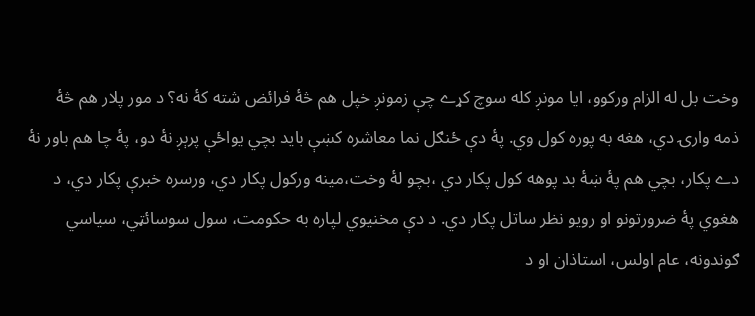وخت بل له الزام ورکوو، ايا مونږ کله سوچ کړے چې زمونږ خپل هم څۀ فرائض شته کۀ نه؟ د مور پلار هم څۀ ذمه وارۍ دي، هغه به پوره کول وي. پۀ دې ځنګل نما معاشره کښې بايد بچي يواځې پرېږ نۀ دو، پۀ چا هم باور نۀ دے پکار، بچي هم پۀ ښۀ بد پوهه کول پکار دي ،بچو لۀ وخت،مينه ورکول پکار دي، ورسره خبرې پکار دي، د هغوي پۀ ضرورتونو او رويو نظر ساتل پکار دي. د دې مخنيوي لپاره به حکومت، سول سوسائټي، سياسي ګوندونه، عام اولس، استاذان او د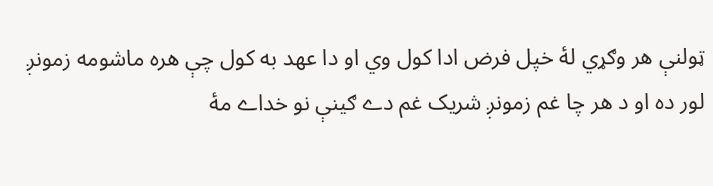ټولنې هر وګړي لۀ خپل فرض ادا کول وي او دا عهد به کول چې هره ماشومه زمونږ لور ده او د هر چا غم زمونږ شريک غم دے ګينې نو خداے مۀ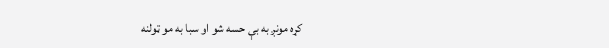کړه مونږ به بې حسه شو او سبا به مو ټولنه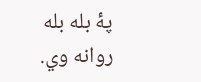پۀ بله بله روانه وي.